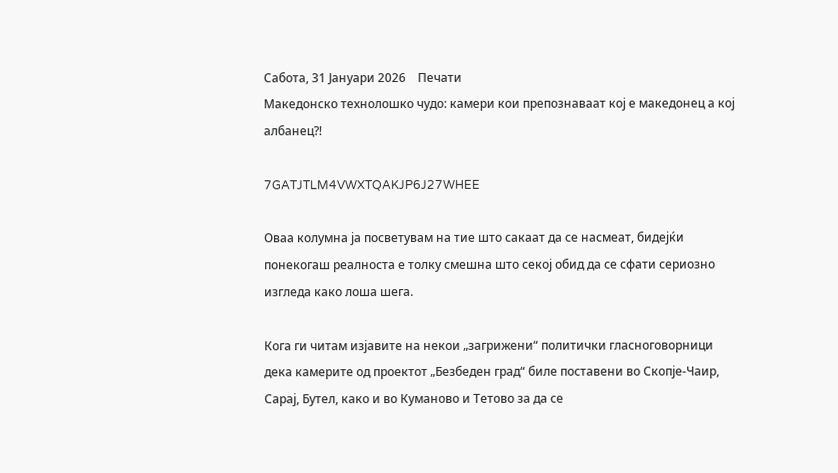Сабота, 31 Јануари 2026    Печати
Македонско технолошко чудо: камери кои препознаваат кој е македонец а кој албанец?!

7GATJTLM4VWXTQAKJP6J27WHEE

Оваа колумна ја посветувам на тие што сакаат да се насмеат, бидејќи понекогаш реалноста е толку смешна што секој обид да се сфати сериозно изгледа како лоша шега.

Кога ги читам изјавите на некои „загрижени“ политички гласноговорници дека камерите од проектот „Безбеден град“ биле поставени во Скопје-Чаир, Сарај, Бутел, како и во Куманово и Тетово за да се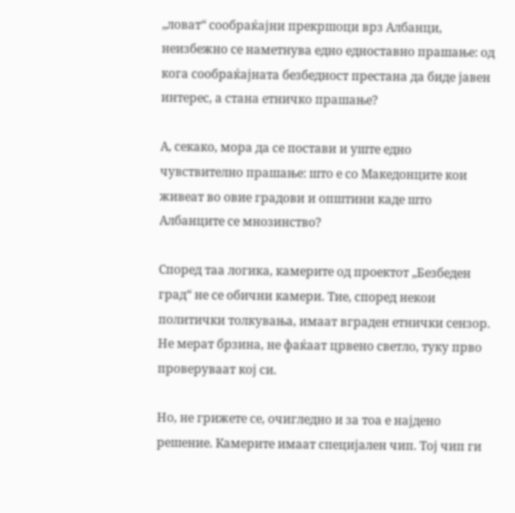„ловат“ сообраќајни прекршоци врз Албанци, неизбежно се наметнува едно едноставно прашање: од кога сообраќајната безбедност престана да биде јавен интерес, а стана етничко прашање?

А, секако, мора да се постави и уште едно чувствително прашање: што е со Македонците кои живеат во овие градови и општини каде што Албанците се мнозинство?

Според таа логика, камерите од проектот „Безбеден град“ не се обични камери. Тие, според некои политички толкувања, имаат вграден етнички сензор. Не мерат брзина, не фаќаат црвено светло, туку прво проверуваат кој си.

Но, не грижете се, очигледно и за тоа е најдено решение. Камерите имаат специјален чип. Тој чип ги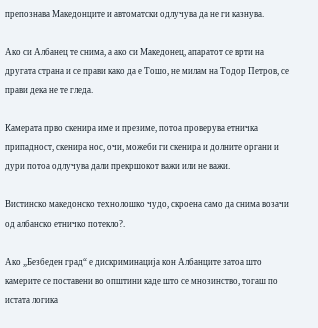препознава Македонците и автоматски одлучува да не ги казнува.

Ако си Албанец те снима, а ако си Македонец, апаратот се врти на другата страна и се прави како да е Тошо, не милам на Тодор Петров, се прави дека не те гледа.

Камерата прво скенира име и презиме, потоа проверува етничка припадност, скенира нос, очи, можеби ги скенира и долните органи и дури потоа одлучува дали прекршокот важи или не важи.

Вистинско македонско технолошко чудо, скроена само да снима возачи од албанско етничко потекло?.

Ако „Безбеден град“ е дискриминација кон Албанците затоа што камерите се поставени во општини каде што се мнозинство, тогаш по истата логика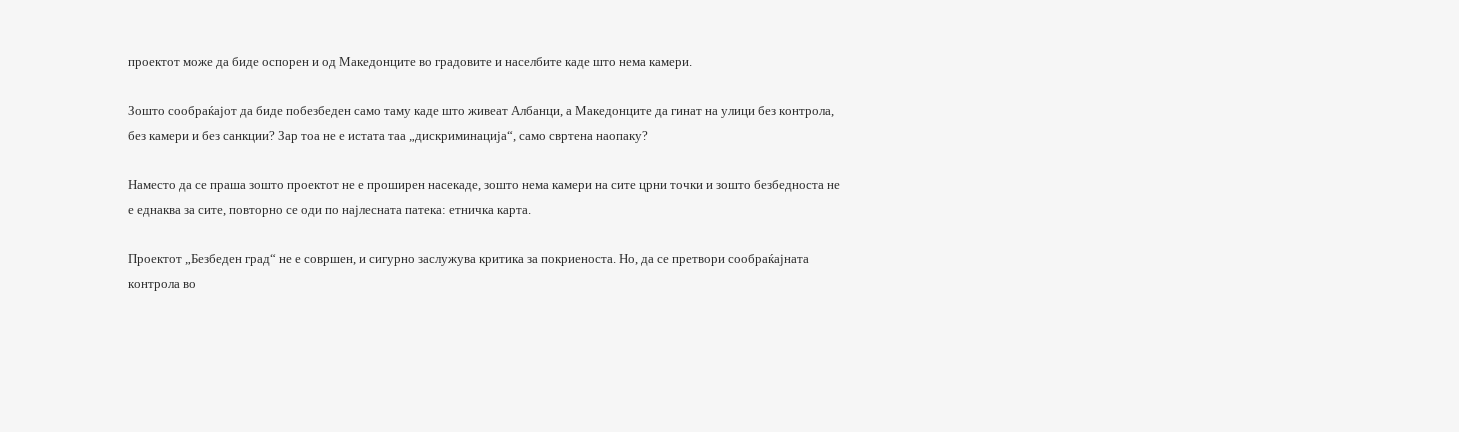проектот може да биде оспорен и од Македонците во градовите и населбите каде што нема камери.

Зошто сообраќајот да биде побезбеден само таму каде што живеат Албанци, а Македонците да гинат на улици без контрола, без камери и без санкции? Зар тоа не е истата таа „дискриминација“, само свртена наопаку?

Наместо да се праша зошто проектот не е проширен насекаде, зошто нема камери на сите црни точки и зошто безбедноста не е еднаква за сите, повторно се оди по најлесната патека: етничка карта.

Проектот „Безбеден град“ не е совршен, и сигурно заслужува критика за покриеноста. Но, да се претвори сообраќајната контрола во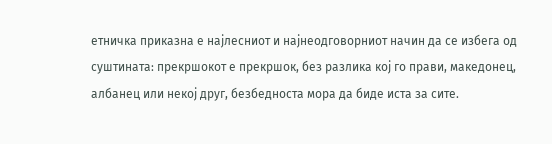етничка приказна е најлесниот и најнеодговорниот начин да се избега од суштината: прекршокот е прекршок, без разлика кој го прави, македонец, албанец или некој друг, безбедноста мора да биде иста за сите.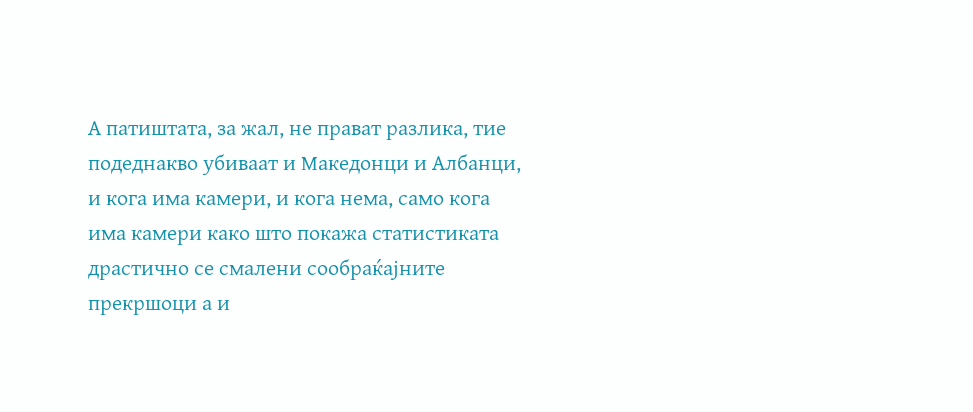А патиштата, за жал, не прават разлика, тие подеднакво убиваат и Македонци и Албанци, и кога има камери, и кога нема, само кога има камери како што покажа статистиката драстично се смалени сообраќајните прекршоци а и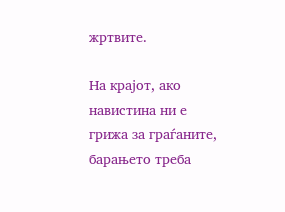жртвите.

На крајот, ако навистина ни е грижа за граѓаните, барањето треба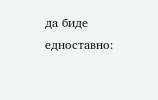да биде едноставно: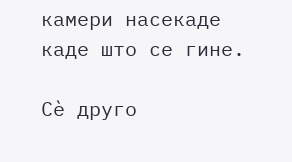камери насекаде каде што се гине.

Сѐ друго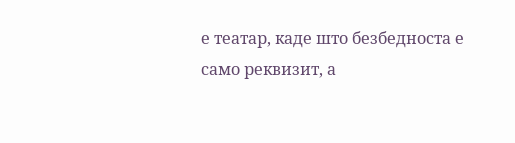е театар, каде што безбедноста е само реквизит, а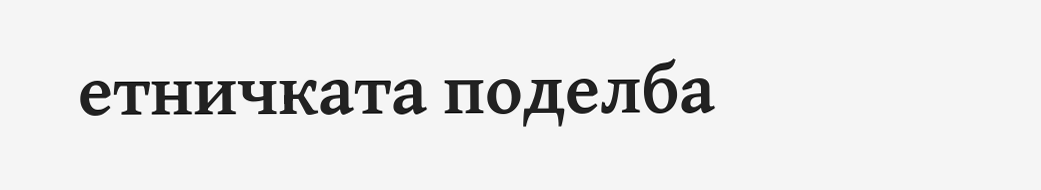етничката поделба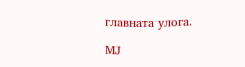главната улога.

МЈ